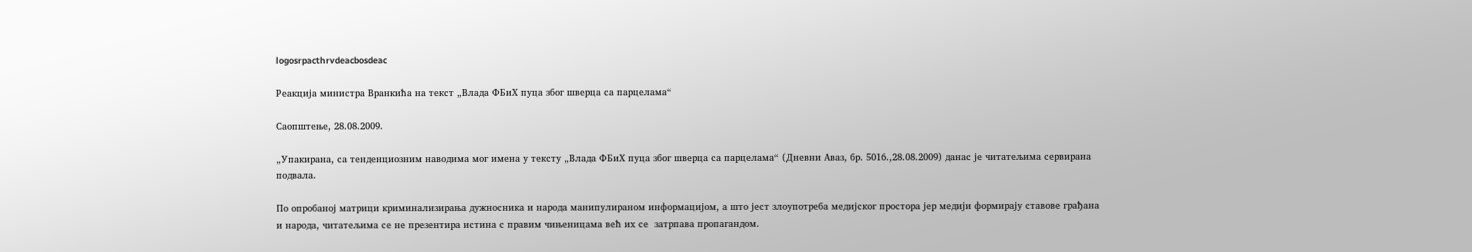logosrpacthrvdeacbosdeac

Реакција министра Вранкића на текст „Влада ФБиХ пуца због шверца са парцелама“

Саопштење, 28.08.2009.

„Упакирана, са тенденциозним наводима мог имена у тексту „Влада ФБиХ пуца због шверца са парцелама“ (Дневни Аваз, бр. 5016.,28.08.2009) данас је читатељима сервирана подвала.

По опробаној матрици криминализирања дужносника и народа манипулираном информацијом, а што јест злоупотреба медијског простора јер медији формирају ставове грађана и народа, читатељима се не презентира истина с правим чињеницама већ их се  затрпава пропагандом.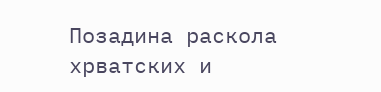Позадина раскола хрватских и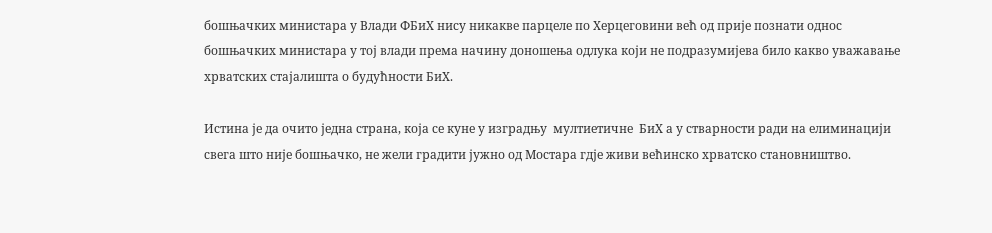бошњачких министара у Влади ФБиХ нису никакве парцеле по Херцеговини већ од прије познати однос бошњачких министара у тој влади према начину доношења одлука који не подразумијева било какво уважавање хрватских стајалишта о будућности БиХ.

Истина је да очито једна страна, која се куне у изградњу  мултиетичне  БиХ а у стварности ради на елиминацији свега што није бошњачко, не жели градити јужно од Мостара гдје живи већинско хрватско становништво.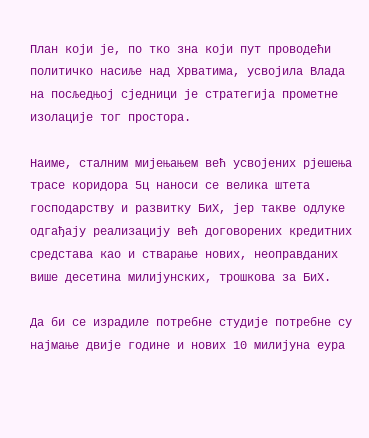План који је, по тко зна који пут проводећи политичко насиље над Хрватима, усвојила Влада на посљедњој сједници је стратегија прометне изолације тог простора.

Наиме, сталним мијењањем већ усвојених рјешења трасе коридора 5ц наноси се велика штета господарству и развитку БиХ, јер такве одлуке одгађају реализацију већ договорених кредитних средстава као и стварање нових, неоправданих више десетина милијунских, трошкова за БиХ.

Да би се израдиле потребне студије потребне су најмање двије године и нових 10 милијуна еура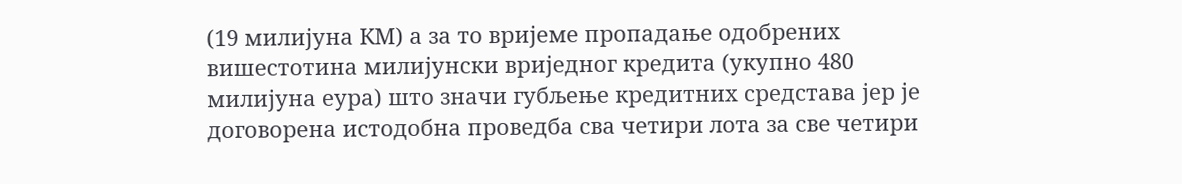(19 милијуна КМ) а за то вријеме пропадање одобрених вишестотина милијунски вриједног кредита (укупно 480 милијуна еура) што значи губљење кредитних средстава јер је договорена истодобна проведба сва четири лота за све четири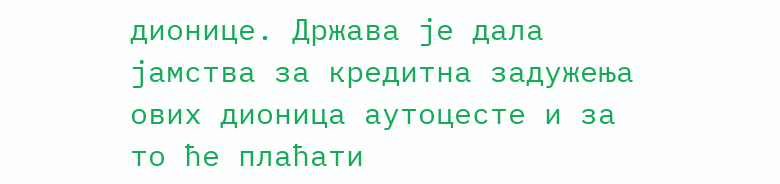дионице. Држава је дала јамства за кредитна задужења ових дионица аутоцесте и за то ће плаћати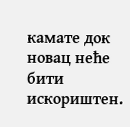камате док новац неће бити искориштен.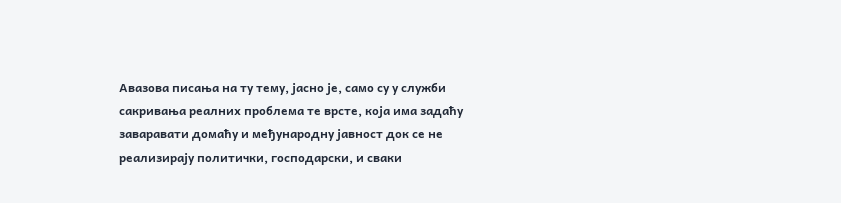Авазова писања на ту тему, јасно је, само су у служби сакривања реалних проблема те врсте, која има задаћу заваравати домаћу и међународну јавност док се не реализирају политички, господарски, и сваки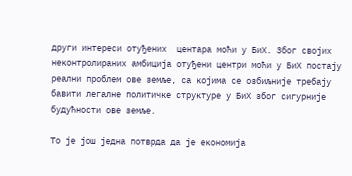други интереси отуђених  центара моћи у БиХ. Због својих неконтролираних амбиција отуђени центри моћи у БиХ постају реални проблем ове земље, са којима се озбиљније требају бавити легалне политичке структуре у БиХ због сигурније будућности ове земље.

То је још једна потврда да је економија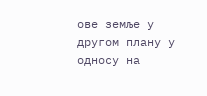ове земље у другом плану у односу на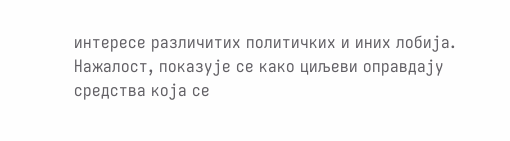интересе различитих политичких и иних лобија. Нажалост, показује се како циљеви оправдају средства која се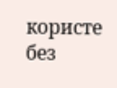користе без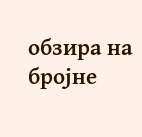обзира на бројне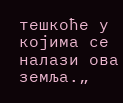тешкоће у којима се налази ова земља.„